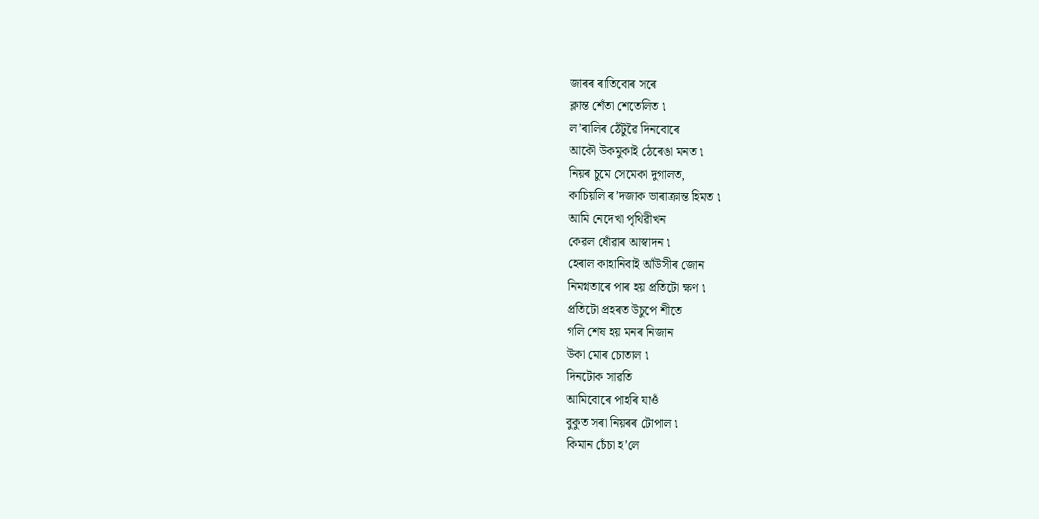জাৰৰ ৰাতিবোৰ সৰে
ক্লান্ত শেঁতা শেতেলিত ৷
ল’ৰালিৰ ঠেঁটুৱৈ দিনবোৰে
আকৌ উকমুকাই ঠেৰেঙা মনত ৷
নিয়ৰ চুমে সেমেকা দুগালত,
কাচিয়লি ৰ’দজাক ভাৰাক্ৰান্ত হিমত ৷
আমি নেদেখা পৃথিৱীখন
কেৱল ধোঁৱাৰ আস্বাদন ৷
হেৰাল কাহানিবাই আঁউসীৰ জোন
নিমগ্নতাৰে পাৰ হয় প্ৰতিটো ক্ষণ ৷
প্ৰতিটো প্ৰহৰত উচুপে শীতে
গলি শেষ হয় মনৰ নিজান
উকা মোৰ চোতাল ৷
দিনটোক সাৱতি
আমিবোৰে পাহৰি যাওঁ
বুকুত সৰা নিয়ৰৰ টোপাল ৷
কিমান চেঁচা হ’লে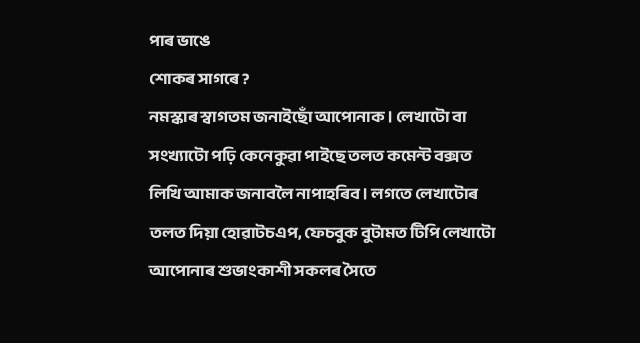পাৰ ভাঙে
শোকৰ সাগৰে ?
নমস্কাৰ স্বাগতম জনাইছোঁ আপোনাক । লেখাটো বা সংখ্যাটো পঢ়ি কেনেকুৱা পাইছে তলত কমেন্ট বক্সত লিখি আমাক জনাবলৈ নাপাহৰিব । লগতে লেখাটোৰ তলত দিয়া হোৱাটচএপ, ফেচবুক বুটামত টিপি লেখাটো আপোনাৰ শুভাংকাশী সকলৰ সৈতে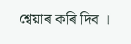শ্বেয়াৰ কৰি দিব ।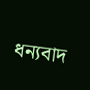ধন্যবাদ